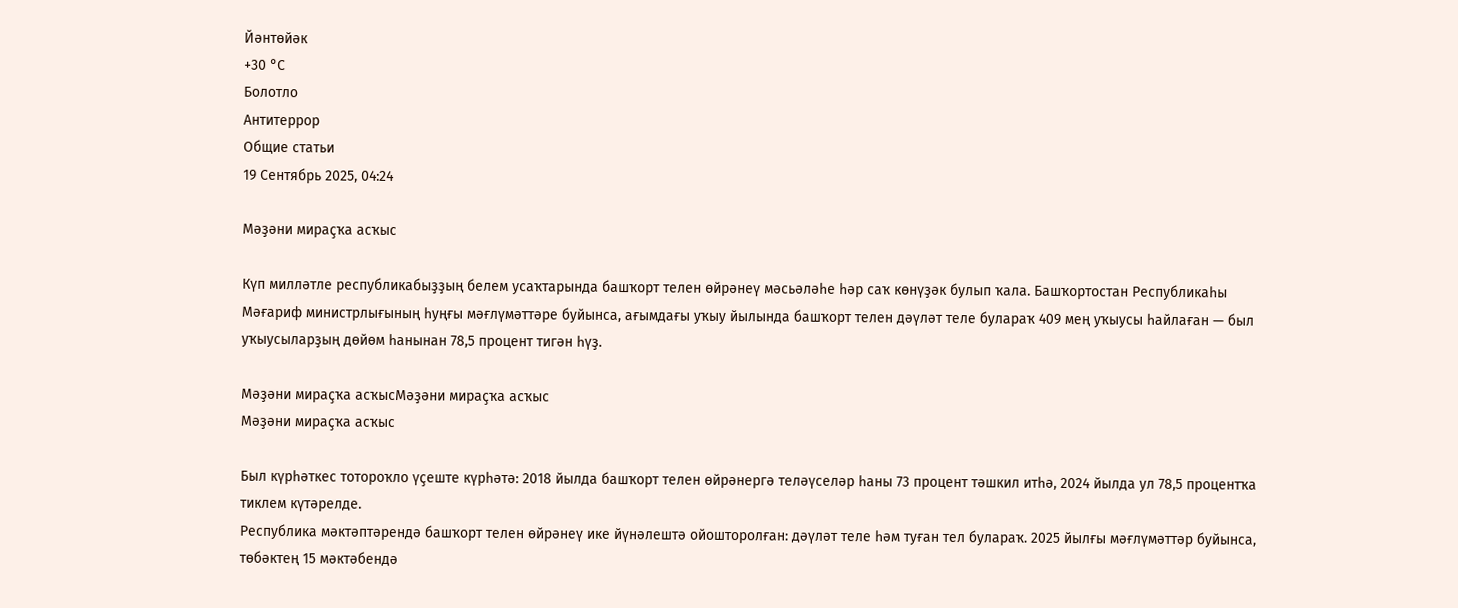Йәнтөйәк
+30 °С
Болотло
Антитеррор
Общие статьи
19 Сентябрь 2025, 04:24

Мәҙәни мираҫҡа асҡыс

Күп милләтле республикабыҙҙың белем усаҡтарында башҡорт телен өйрәнеү мәсьәләһе һәр саҡ көнүҙәк булып ҡала. Башҡортостан Республикаһы Мәғариф министрлығының һуңғы мәғлүмәттәре буйынса, ағымдағы уҡыу йылында башҡорт телен дәүләт теле булараҡ 409 мең уҡыусы һайлаған — был уҡыусыларҙың дөйөм һанынан 78,5 процент тигән һүҙ.

Мәҙәни мираҫҡа асҡысМәҙәни мираҫҡа асҡыс
Мәҙәни мираҫҡа асҡыс

Был күрһәткес тотороҡло үҫеште күрһәтә: 2018 йылда башҡорт телен өйрәнергә теләүселәр һаны 73 процент тәшкил итһә, 2024 йылда ул 78,5 процентҡа тиклем күтәрелде.
Республика мәктәптәрендә башҡорт телен өйрәнеү ике йүнәлештә ойошторолған: дәүләт теле һәм туған тел булараҡ. 2025 йылғы мәғлүмәттәр буйынса, төбәктең 15 мәктәбендә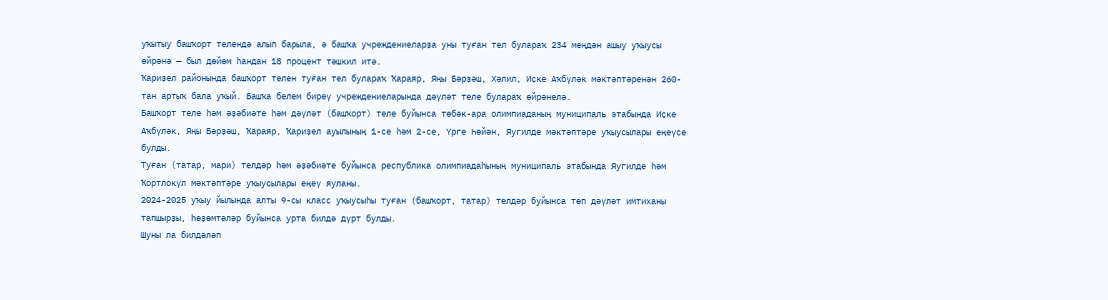уҡытыу башҡорт телендә алып барыла, ә башҡа учреждениеларҙа уны туған тел булараҡ 234 меңдән ашыу уҡыусы өйрәнә — был дөйөм һандан 18 процент тәшкил итә.
Ҡариҙел районында башҡорт телен туған тел булараҡ Ҡараяр, Яңы Бәрҙәш, Хәлил, Иҫке Аҡбүләк мәктәптәренән 260-тан артыҡ бала уҡый. Башҡа белем биреү учреждениеларында дәүләт теле булараҡ өйрәнелә.
Башҡорт теле һәм әҙәбиәте һәм дәүләт (башҡорт) теле буйынса төбәк-ара олимпиаданың муниципаль этабында Иҫке Аҡбүләк, Яңы Бәрҙәш, Ҡараяр, Ҡариҙел ауылының 1-се һәм 2-се, Үрге Һөйән, Яугилде мәктәптәре уҡыусылары еңеүсе булды.
Туған (татар, мари) телдәр һәм әҙәбиәте буйынса республика олимпиадаһының муниципаль этабында Яугилде һәм Ҡортлокүл мәктәптәре уҡыусылары еңеү яуланы.
2024-2025 уҡыу йылында алты 9-сы класс уҡыусыһы туған (башҡорт, татар) телдәр буйынса төп дәүләт имтиханы тапшырҙы, һөҙөмтәләр буйынса урта билдә дүрт булды.
Шуны ла билдәләп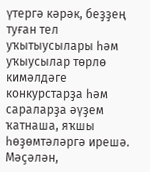үтергә кәрәк, беҙҙең туған тел уҡытыусылары һәм уҡыусылар төрлө кимәлдәге конкурстарҙа һәм сараларҙа әүҙем ҡатнаша, яҡшы һөҙөмтәләргә ирешә. Мәҫәлән,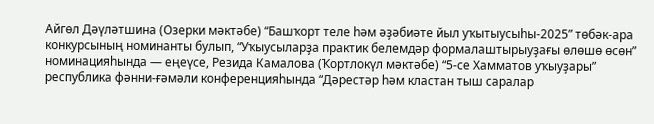Айгөл Дәүләтшина (Озерки мәктәбе) “Башҡорт теле һәм әҙәбиәте йыл уҡытыусыһы-2025” төбәк-ара конкурсының номинанты булып, “Уҡыусыларҙа практик белемдәр формалаштырыуҙағы өлөшө өсөн” номинацияһында — еңеүсе, Резида Камалова (Ҡортлокүл мәктәбе) “5-се Хамматов уҡыуҙары” республика фәнни-ғәмәли конференцияһында “Дәрестәр һәм кластан тыш саралар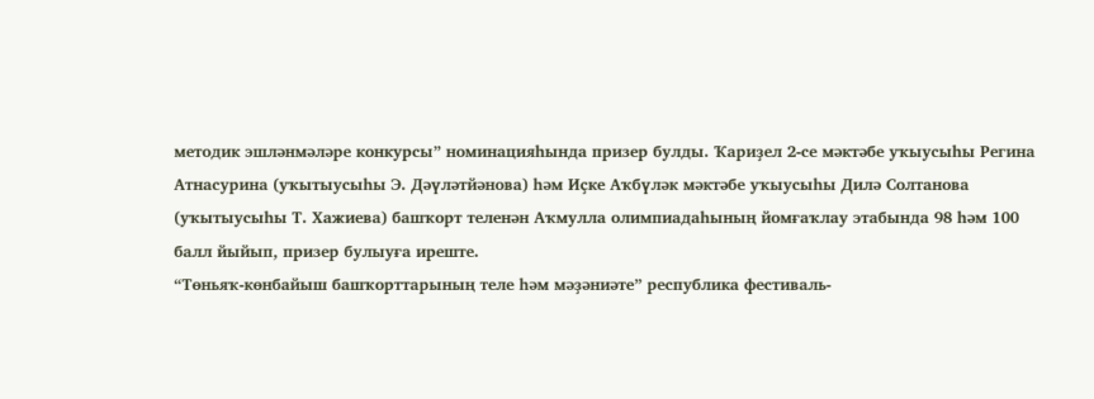методик эшләнмәләре конкурсы” номинацияһында призер булды. Ҡариҙел 2-се мәктәбе уҡыусыһы Регина Атнасурина (уҡытыусыһы Э. Дәүләтйәнова) һәм Иҫке Аҡбүләк мәктәбе уҡыусыһы Дилә Солтанова (уҡытыусыһы Т. Хажиева) башҡорт теленән Аҡмулла олимпиадаһының йомғаҡлау этабында 98 һәм 100 балл йыйып, призер булыуға иреште.
“Төньяҡ-көнбайыш башҡорттарының теле һәм мәҙәниәте” республика фестиваль-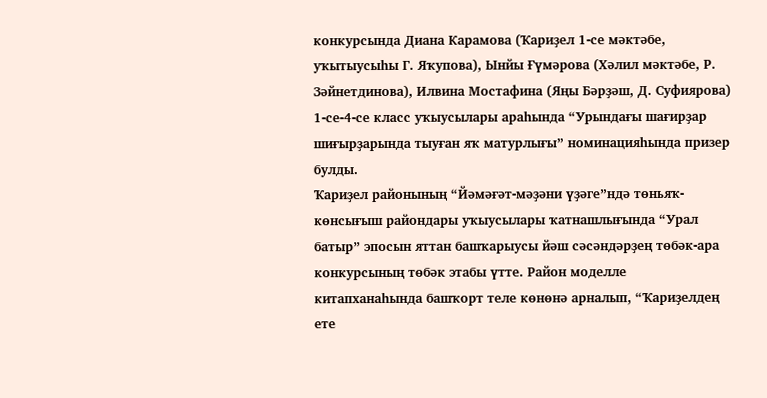конкурсында Диана Карамова (Ҡариҙел 1-се мәктәбе, уҡытыусыһы Г. Яҡупова), Ынйы Ғүмәрова (Хәлил мәктәбе, Р. Зәйнетдинова), Илвина Мостафина (Яңы Бәрҙәш, Д. Суфиярова) 1-се-4-се класс уҡыусылары араһында “Урындағы шағирҙар шиғырҙарында тыуған яҡ матурлығы” номинацияһында призер булды.
Ҡариҙел районының “Йәмәғәт-мәҙәни үҙәге”ндә төньяҡ-көнсығыш райондары уҡыусылары ҡатнашлығында “Урал батыр” эпосын яттан башҡарыусы йәш сәсәндәрҙең төбәк-ара конкурсының төбәк этабы үтте. Район моделле китапханаһында башҡорт теле көнөнә арналып, “Ҡариҙелдең ете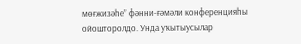мөғжизәһе” фәнни-ғәмәли конференцияһы ойошторолдо. Унда уҡытыусылар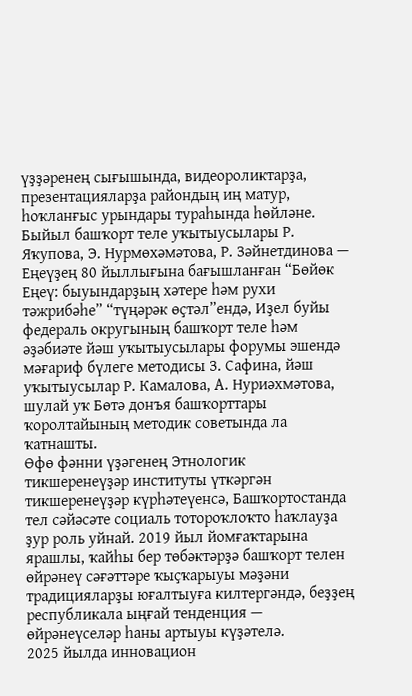үҙҙәренең сығышында, видеороликтарҙа, презентацияларҙа райондың иң матур, һоҡланғыс урындары тураһында һөйләне.
Быйыл башҡорт теле уҡытыусылары Р. Яҡупова, Э. Нурмөхәмәтова, Р. Зәйнетдинова — Еңеүҙең 80 йыллығына бағышланған “Бөйөк Еңеү: быуындарҙың хәтере һәм рухи тәжрибәһе” “түңәрәк өҫтәл”ендә, Иҙел буйы федераль округының башҡорт теле һәм әҙәбиәте йәш уҡытыусылары форумы эшендә мәғариф бүлеге методисы З. Сафина, йәш уҡытыусылар Р. Камалова, А. Нуриәхмәтова, шулай уҡ Бөтә донъя башҡорттары ҡоролтайының методик советында ла ҡатнашты.
Өфө фәнни үҙәгенең Этнологик тикшеренеүҙәр институты үткәргән тикшеренеүҙәр күрһәтеүенсә, Башҡортостанда тел сәйәсәте социаль тотороҡлоҡто һаҡлауҙа ҙур роль уйнай. 2019 йыл йомғаҡтарына ярашлы, ҡайһы бер төбәктәрҙә башҡорт телен өйрәнеү сәғәттәре ҡыҫҡарыуы мәҙәни традицияларҙы юғалтыуға килтергәндә, беҙҙең республикала ыңғай тенденция — өйрәнеүселәр һаны артыуы күҙәтелә.
2025 йылда инновацион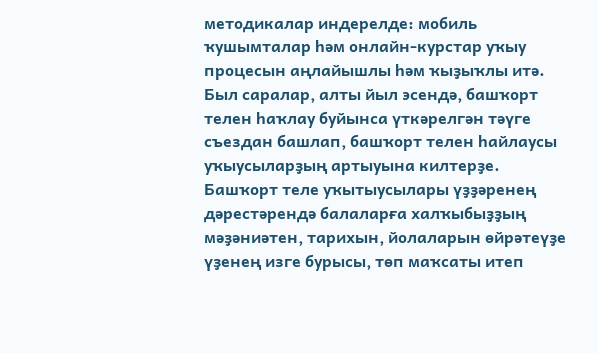методикалар индерелде: мобиль ҡушымталар һәм онлайн-курстар уҡыу процесын аңлайышлы һәм ҡыҙыҡлы итә. Был саралар, алты йыл эсендә, башҡорт телен һаҡлау буйынса үткәрелгән тәүге съездан башлап, башҡорт телен һайлаусы уҡыусыларҙың артыуына килтерҙе. Башҡорт теле уҡытыусылары үҙҙәренең дәрестәрендә балаларға халҡыбыҙҙың мәҙәниәтен, тарихын, йолаларын өйрәтеүҙе үҙенең изге бурысы, төп маҡсаты итеп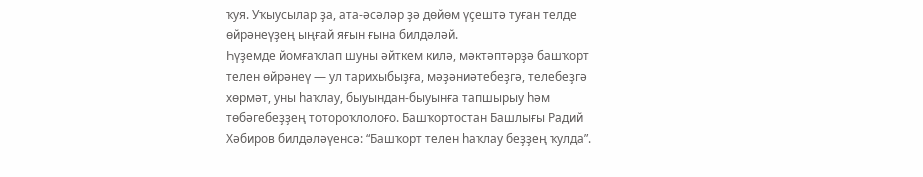ҡуя. Уҡыусылар ҙа, ата-әсәләр ҙә дөйөм үҫештә туған телде өйрәнеүҙең ыңғай яғын ғына билдәләй.
Һүҙемде йомғаҡлап шуны әйткем килә, мәктәптәрҙә башҡорт телен өйрәнеү — ул тарихыбыҙға, мәҙәниәтебеҙгә, телебеҙгә хөрмәт, уны һаҡлау, быуындан-быуынға тапшырыу һәм төбәгебеҙҙең тотороҡлолоғо. Башҡортостан Башлығы Радий Хәбиров билдәләүенсә: “Башҡорт телен һаҡлау беҙҙең ҡулда”.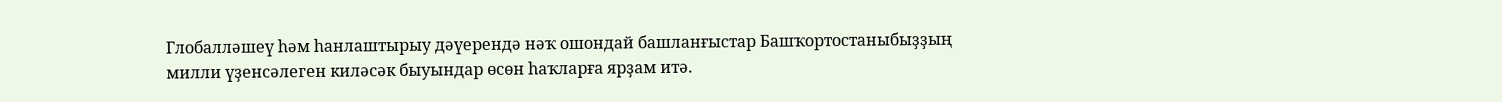Глобалләшеү һәм һанлаштырыу дәүерендә нәҡ ошондай башланғыстар Башҡортостаныбыҙҙың милли үҙенсәлеген киләсәк быуындар өсөн һаҡларға ярҙам итә.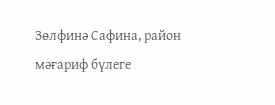Зөлфинә Сафина, район мәғариф бүлеге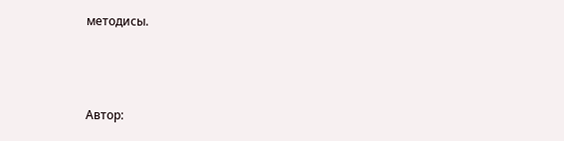методисы.



Автор: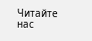Читайте нас